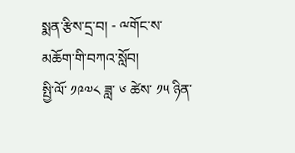སྨན་རྩིས་དྲ་བ། - ྋགོང་ས་མཆོག་གི་བཀའ་སློབ།
སྤྱི་ལོ་ ༡༩༧༨ ཟླ་ ༦ ཚེས་ ༡༥ ཉིན་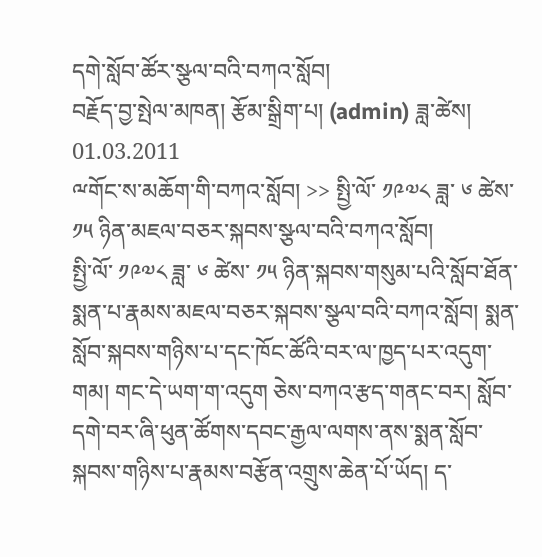དགེ་སློབ་ཚོར་སྩལ་བའི་བཀའ་སློབ།
བརྗོད་བྱ་སྤེལ་མཁན། རྩོམ་སྒྲིག་པ། (admin) ཟླ་ཚེས། 01.03.2011
ྋགོང་ས་མཆོག་གི་བཀའ་སློབ། >> སྤྱི་ལོ་ ༡༩༧༨ ཟླ་ ༦ ཚེས་ ༡༥ ཉིན་མཇལ་བཅར་སྐབས་སྩལ་བའི་བཀའ་སློབ།
སྤྱི་ལོ་ ༡༩༧༨ ཟླ་ ༦ ཚེས་ ༡༥ ཉིན་སྐབས་གསུམ་པའི་སློབ་ཐོན་སྨན་པ་རྣམས་མཇལ་བཅར་སྐབས་སྩལ་བའི་བཀའ་སློབ། སྨན་སློབ་སྐབས་གཉིས་པ་དང་ཁོང་ཚོའི་བར་ལ་ཁྱད་པར་འདུག་གམ། གང་དེ་ཡག་ག་འདུག ཅེས་བཀའ་རྩད་གནང་བར། སློབ་དགེ་བར་ཞི་ཕུན་ཚོགས་དབང་རྒྱལ་ལགས་ནས་སྨན་སློབ་སྐབས་གཉིས་པ་རྣམས་བརྩོན་འགྲུས་ཆེན་པོ་ཡོད། ད་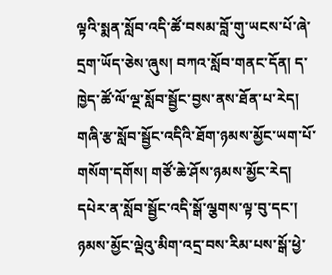ལྟའི་སྨན་སློབ་འདི་ཚོ་བསམ་བློ་གུ་ཡངས་པོ་ཞེ་དྲག་ཡོད་ཅེས་ཞུས། བཀའ་སློབ་གནང་དོན། ད་ཁྱེད་ཚོ་ལོ་ལྔ་སློབ་སྦྱོང་བྱས་ནས་ཐོན་པ་རེད། གཞི་རྩ་སློབ་སྦྱོང་འདིའི་ཐོག་ཉམས་མྱོང་ཡག་པོ་གསོག་དགོས། གཙོ་ཆེ་ཤོས་ཉམས་མྱོང་རེད། དཔེར་ན་སློབ་སྦྱོང་འདི་སྒོ་ལྕགས་ལྟ་བུ་དང་། ཉམས་མྱོང་ལྡེའུ་མིག་འདྲ་བས་རིམ་པས་སྒོ་ཕྱེ་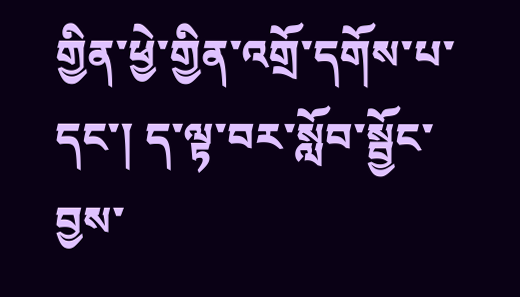གྱིན་ཕྱེ་གྱིན་འགྲོ་དགོས་པ་དང་། ད་ལྟ་བར་སློབ་སྦྱོང་བྱས་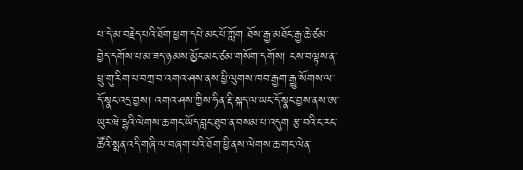པ་དེ་མ་བརྗེད་པའི་ཐོག་ཕྱག་དཔེ་མང་པོ་ཀློག ཐོས་རྒྱ་མཐོང་རྒྱ་ཆེ་ཙམ་བྱེད་དགོས་པ་མ་ཟད་ཉམས་མྱོང་མང་ཙམ་གསོག་དགོས། ངས་བལྟས་ན་ཕྲུ་གུ་རིག་པ་བཀྲ་བ་འགའ་ཤས་ནས་ཕྱི་ལུགས་ཁབ་རྒྱག་རྒྱུ་སོགས་ལ་དོ་སྣང་འདྲ་བྱས། འགའ་ཤས་ཀྱིས་ཧིན་རྡི་སྐད་ལ་ཡང་དོ་སྣང་བྱས་ནས་ཨ་ཡུར་ཝེ་དྷའི་ལེགས་ཆ་གང་ཡོད་བླང་ཐུབ་ན་བསམ་པ་འདུག རྩ་བའི་ང་རང་ཚོའི་སྨན་འདི་གཞི་ལ་བཞག་པའི་ཐོག་ཕྱི་ནས་ལེགས་ཆ་གང་ལེན་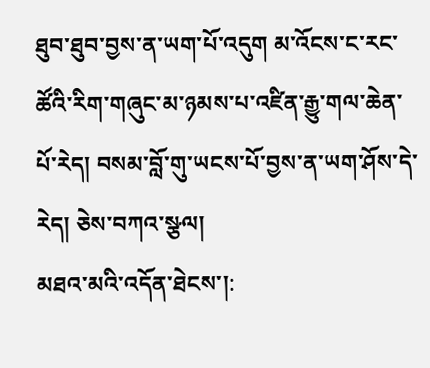ཐུབ་ཐུབ་བྱས་ན་ཡག་པོ་འདུག མ་འོངས་ང་རང་ཚོའི་རིག་གཞུང་མ་ཉམས་པ་འཛིན་རྒྱུ་གལ་ཆེན་པོ་རེད། བསམ་བློ་གུ་ཡངས་པོ་བྱས་ན་ཡག་ཤོས་དེ་རེད། ཅེས་བཀའ་སྩལ།
མཐའ་མའི་འདོན་ཐེངས་།: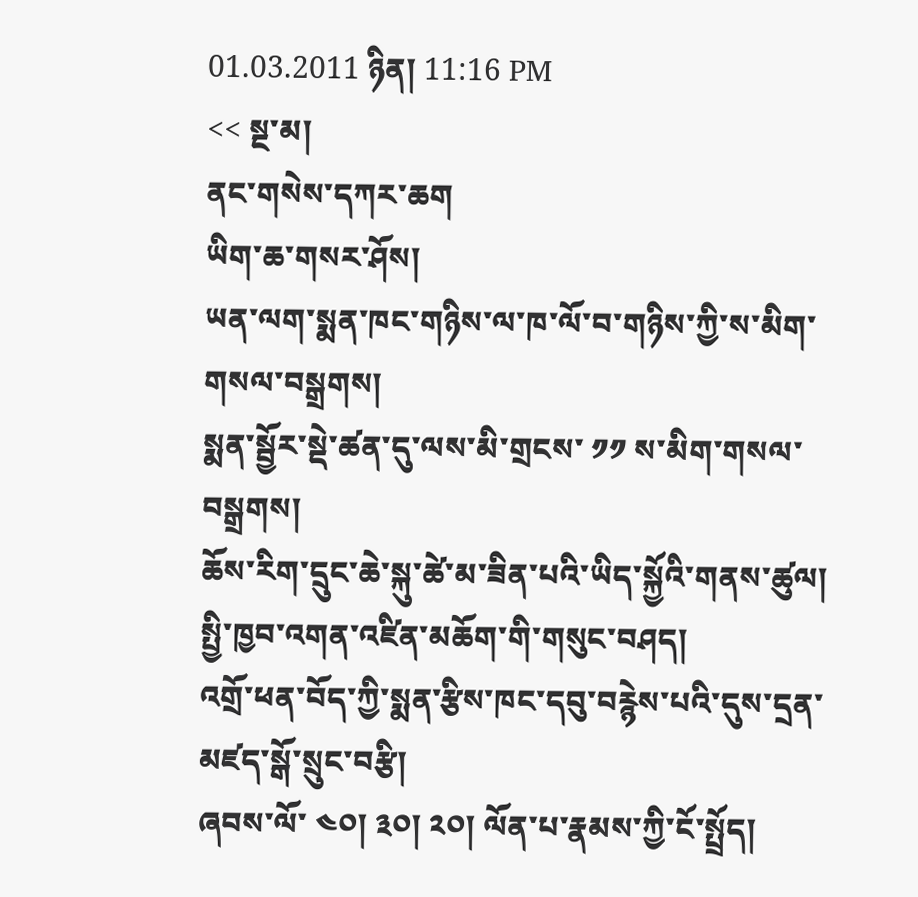01.03.2011 ཉིན། 11:16 PM
<< སྔ་མ།
ནང་གསེས་དཀར་ཆག
ཡིག་ཆ་གསར་ཤོས།
ཡན་ལག་སྨན་ཁང་གཉིས་ལ་ཁ་ལོ་བ་གཉིས་ཀྱི་ས་མིག་གསལ་བསྒྲགས།
སྨན་སྦྱོར་སྡེ་ཚན་དུ་ལས་མི་གྲངས་ ༡༡ ས་མིག་གསལ་བསྒྲགས།
ཆོས་རིག་དྲུང་ཆེ་སྐུ་ཚེ་མ་ཟིན་པའི་ཡིད་སྐྱོའི་གནས་ཚུལ།
སྤྱི་ཁྱབ་འགན་འཛིན་མཆོག་གི་གསུང་བཤད།
འགྲོ་ཕན་བོད་ཀྱི་སྨན་རྩིས་ཁང་དབུ་བརྙེས་པའི་དུས་དྲན་མཛད་སྒོ་སྲུང་བརྩི།
ཞབས་ལོ་ ༤༠། ༣༠། ༢༠། ལོན་པ་རྣམས་ཀྱི་ངོ་སྤྲོད།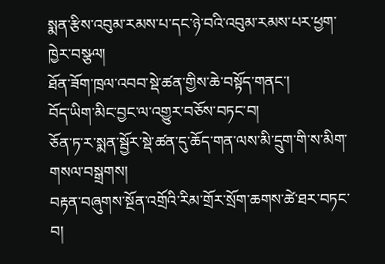སྨན་རྩིས་འབུམ་རམས་པ་དང་ཉེ་བའི་འབུམ་རམས་པར་ཕྱག་ཁྱེར་བསྩལ།
ཐོན་ཟོག་ཁྲལ་འབབ་སྡེ་ཚན་གྱིས་ཆེ་བསྟོད་གནང་།
བོད་ཡིག་མིང་བྱང་ལ་འགྱུར་བཅོས་བཏང་བ།
ཅོན་ཏ་ར་སྨན་སྦྱོར་སྡེ་ཚན་དུ་ཆོད་གན་ལས་མི་དྲུག་གི་ས་མིག་གསལ་བསྒྲགས།
བརྟན་བཞུགས་སྔོན་འགྲོའི་རིམ་གྲོར་སྲོག་ཆགས་ཚེ་ཐར་བཏང་བ།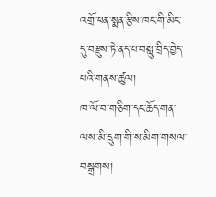འགྲོ་ཕན་སྨན་རྩིས་ཁང་གི་མིང་དུ་བརྫུས་ཏེ་ནད་པ་བསླུ་བྲིད་བྱེད་པའི་གནས་ཚུལ།
ཁ་ལོ་བ་གཅིག་དང་ཆོད་གན་ལས་མི་དྲུག་གི་ས་མིག་གསལ་བསྒྲགས།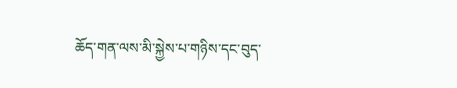ཆོད་གན་ལས་མི་སྐྱེས་པ་གཉིས་དང་བུད་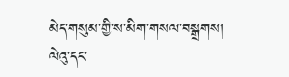མེད་གསུམ་གྱི་ས་མིག་གསལ་བསྒྲགས།
ལེའུ་དང་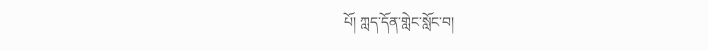པོ། ཀླད་དོན་གླེང་སློང་བ།